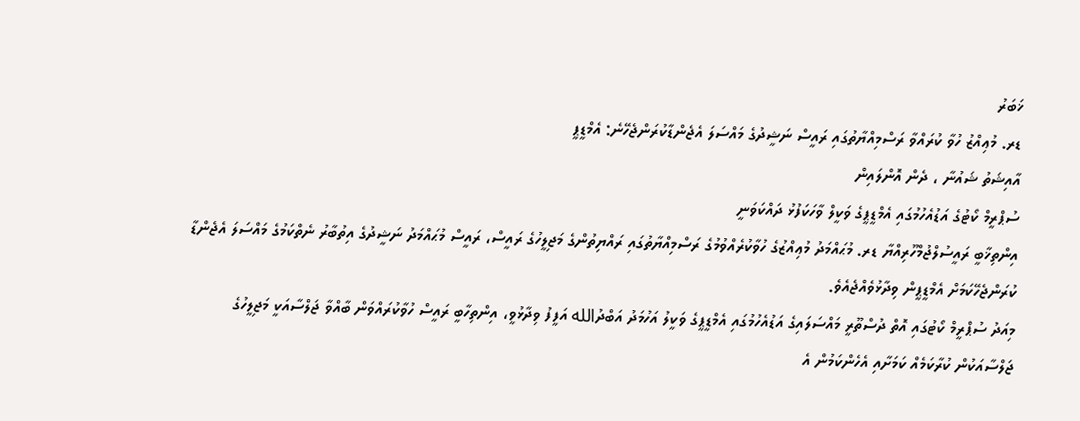ޚަބަރު
ޑރ. މުޢިއްޒު ހުވާ ކުރައްވާ ރަސްމިއްޔާތުގައި ރައީސް ނަޝީދުގެ މައްސަލަ އެޖެންޑާކުރަންޖެހޭނެ: އެމްޑީޕީ
އާއިޝަތު ޝައުނާ ، ދެން އޮންލައިން
ސުޕްރީމް ކޯޓުގެ އަޑުއެހުމުގައި އެމްޑީޕީގެ ވަކީލް ވާހަކަފުޅު ދައްކަވަނީ
އިންތިޚާބީ ރައީސުލްޖުމްހޫރިއްޔާ ޑރ. މުޙައްމަދު މުޢިއްޒުގެ ހުވާކުރެއްވުމުގެ ރަސްމިއްޔާތުގައި ރައްޔިތުންގެ މަޖިލީހުގެ ރައީސް، ރައީސް މުޙައްމަދު ނަޝީދުގެ އިތުބާރު ނެތްކަމުގެ މައްސަލަ އެޖެންޑާ ކުރަންޖެހޭކަމަށް އެމްޑީޕީން ވިދާޅުވެއްޖެއެވެ.
މިއަދު ސުޕްރީމް ކޯޓުގައި އޮތް ދުސްތޫރީ މައްސަލައިގެ އަޑުއެހުމުގައި އެމްޑީޕީގެ ވަކީލު އަހުމަދު އަބްދުالله އަފީފު ވިދާޅުވީ، އިންތިހާބީ ރައީސް ހުވާކުރައްވަން ބާއްވާ ޖަލްސާއަކީ މަޖިލީހުގެ ޖަލްސާއަކުން ކުރާކަމެއް ކަމަށާއި އެހެންކަމުން އެ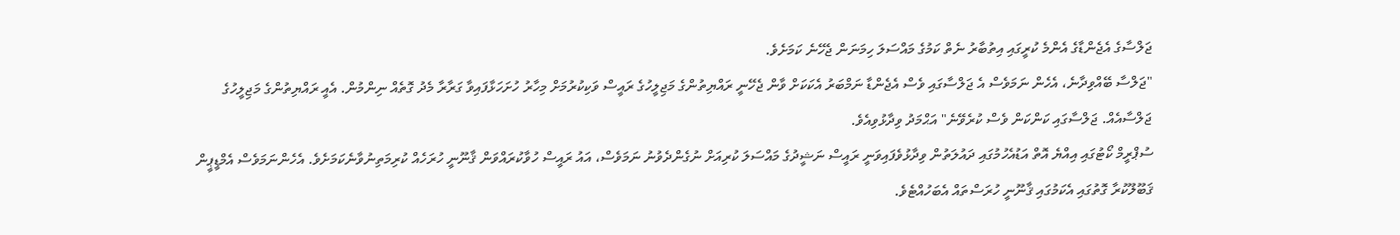ޖަލްސާގެ އެޖެންޑާގެ އެންމެ ކުރީގައި އިތުބާރު ނެތް ކަމުގެ މައްސަލަ ހިމަނަން ޖެހޭނެ ކަމަށެވެ.
"ޖަލްސާ ބޭއްވިދާނެ، އެހެން ނަމަވެސް އެ ޖަލްސާގައި ވެސް އެޖެންޑާ ނަމްބަރު އެކަކަށް ވާން ޖެހޭނީ ރައްޔިތުންގެ މަޖިލީހުގެ ރައީސް ވަކިކުރުމަށް މިހާރު ހުށަހަޅާފައިވާ ގަރާރާ މެދު ގޮތެއް ނިންމުން. އެއީ ރައްޔިތުންގެ މަޖިލީހުގެ ޖަލްސާއެއް. ޖަލްސާގައި ކަންކަން ވެސް ކުރެވޭނެ" އަޙްމަދު ވިދާޅުވިއެވެ.
ސުޕްރީމް ކޯޓުގައި އިއްޔެ އޮތް އަޑުއެހުމުގައި ދައުލަތުން ވިދާޅުވެފައިވަނީ ރައީސް ނަޝީދުގެ މައްސަލަ ކުރިއަށް ނުގެންދެވުނު ނަމަވެސް، އައު ރައީސް ހުވާކުރައްވަން ޤާނޫނީ ހުރަހެއް ކުރިމަތިނުވާނެކަމަށެވެ. އެހެންނަމަވެސް އެމްޑީޕީން ޤަބޫލޫކުރާ ގޮތުގައި އެކަމުގައި ޤާނޫނީ ހުރަސްތައް އެބަހުއްޓެވެ.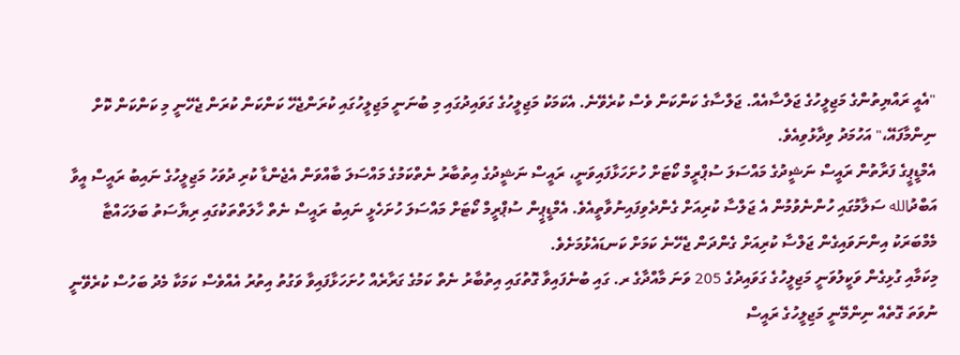"އެއީ ރައްޔިތުންގެ މަޖިލީހުގެ ޖަލްސާއެއް. ޖަލްސާގެ ކަންކަން ވެސް ކުރެވޭނެ. އެކަމަކު މަޖިލީހުގެ ގަވައިދުގައި މި ބުނަނީ މަޖިލީހުގައި ކުރަންޖެހޭ ކަންކަން ކުރަން ޖެހޭނީ މި ކަންކަން ކޮށް ނިންމާފައޭ،" އަހުމަދު ވިދާޅުވިއެވެ.
އެމްޑީޕީގެ ފަރާތުން ރައީސް ނަޝީދުގެ މައްސަލަ ސުޕްރީމް ކޯޓަށް ހުށަހަޅާފައިވަނީ، ރައީސް ނަޝީދުގެ އިތުބާރު ނެތްކަމުގެ މައްސަލަ ބާއްވަން އެޖެންޑާ ކުރި ދުވަހު މަޖިލީހުގެ ނައިބު ރައީސް އީވާ އަބްދުالله ސަލާމުގައި ހުންނެވުމުން އެ ޖަލްސާ ކުރިއަށް ގެންދެވިފައިނުވާތީއެވެ. އެމްޑީޕީން ސުޕްރީމް ކޯޓަށް މައްސަލަ ހުށަހެޅީ ނައިބު ރައީސް ނެތް ހާލަތްތަކުގައި ރިޔާސަތު ބަލަހައްޓާ މެމްބަރަކު އިންނަވައިގެން ޖަލްސާ ކުރިއަށް ގެންދަން ޖެހޭނެ ކަމަށް ކަނޑައެޅުމަށެވެ.
މިކަމާއި ގުޅިގެން ވަކީލުވަނީ މަޖިލީހުގެ ގަވައިދުގެ 205 ވަނަ މާއްދާގެ ރ. ގައި ބުނެފައިވާ ގޮތުގައި އިތުބާރު ނެތް ކަމުގެ ގަރާރެއް ހުށަހަޅާފައިވާ ވަގުތު އިތުރު އެއްވެސް ކަމަކާ މެދު ބަހުސް ކުރެވޭނީ ނުވަތަ ގޮތެއް ނިންމޭނީ މަޖިލީހުގެ ރައީސް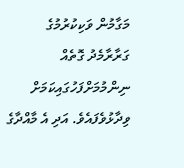މަގާމުން ވަކިކުރުމުގެ ގަރާރާމެދު ގޮތެއް ނިންމުމަށްފަހުގައިކަމަށް ވިދާޅުވެފައެވެ. އަދި އެ މާއްދާގެ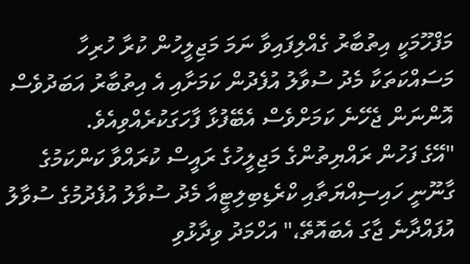މަފްހޫމަކީ އިތުބާރު ގެއްލިފައިވާ ނަމަ މަޖިލީހުން ކުރާ ހުރިހާ މަސައްކަތަކާ މެދު ސުވާލު އުފެދުން ކަމަށާއި އެ އިތުބާރު އަބަދުވެސް އޮންނަން ޖެހޭނެ ކަމަށްވެސް އެބޭފުޅާ ފާހަގަކުރެއްވިއެވެ.
"އޭގެ ފަހުން ރައްޔިތުންގެ މަޖިލީހުގެ ރައީސް ކުރައްވާ ކަންކަމުގެ ގާނޫނީ ހައިސިއްޔަތާއި ކްރެޑިބިލިޓީއާ މެދު ސުވާލު އުފެދުމުގެ ސުވާލު އުފައްދާނެ ޖާގަ އެބައޮތޭ،" އަހްމަދު ވިދާޅުވި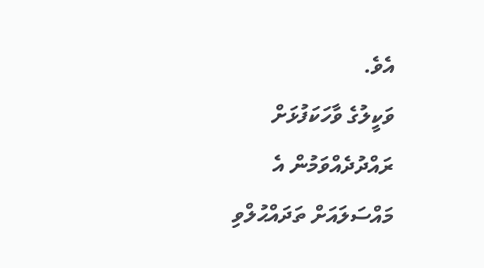އެވެ.
ވަކީލުގެ ވާހަކަފުޅަށް ރައްދުދެއްވަމުން އެ މައްސަލައަށް ތަދައްޙުލްވި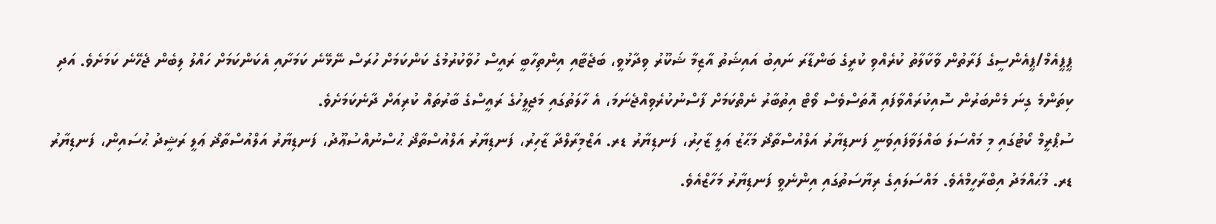ޕީޕީއެމް/ޕީއެންސީގެ ފަރާތުން ވާކާލާތު ކުރެއްވި ކުރީގެ ބަންޑާރަ ނައިބު އައިޝަތު އާޒިމާ ޝަކޫރު ވިދާޅުވީ، ބަޖެޓާއި އިންތިހާބީ ރައީސް ހުވާކުރުމުގެ ކަންކަމަށް ހުރަސް ނޭޅޭނެ ކަމަށާއި އެކަންކަމަށް ހައްލު ލިބެން ޖެހޭނެ ކަމަށެވެ. އަދި ކިތަންމެ ގިނަ މެންބަރުން ސޮއިކުރައްވާފައި އޮތަސްވެސް ވޯޓް އިތުބާރު ނެތްކަމަށް ފާސްނުކުރެވިއްޖެނަމަ، އެ ހާލަތުގައި މަޖިލީހުގެ ރައީސްގެ ބާރުތައް ކުރިއަށް ދާނެކަމަށެވެ.
ސުޕްރީމް ކޯޓުގައި މި މައްސަލަ ބައްލަވާފައިވަނީ ފަނޑިޔާރު އަލްއުސްތާޛް މަޙާޒު ޢަލީ ޒާހިރު، ފަނޑިޔާރު ޑރ. އަޒްމިރާލްދާ ޒާހިރު، ފަނޑިޔާރު އަލްއުސްތާޛް ޙުސްނުއްސުޢޫދު، ފަނޑިޔާރު އަލްއުސްތާޛް ޢަލީ ރަޝީދު ޙުސައިން، ފަނޑިޔާރު ޑރ. މުޙައްމަދު އިބްރާހީމްއެވެ. މައްސަލައިގެ ރިޔާސަތުގައި އިންނެވީ ފަނޑިޔާރު މަހާޒްއެވެ.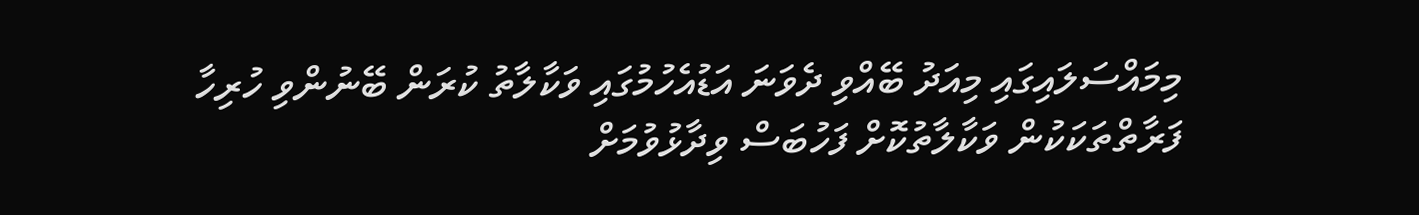މިމައްސަލައިގައި މިއަދު ބޭއްވި ދެވަނަ އަޑުއެހުމުގައި ވަކާލާތު ކުރަން ބޭނުންވި ހުރިހާ ފަރާތްތަކަކުން ވަކާލާތުކޮށް ފަހުބަސް ވިދާޅުވުމަށް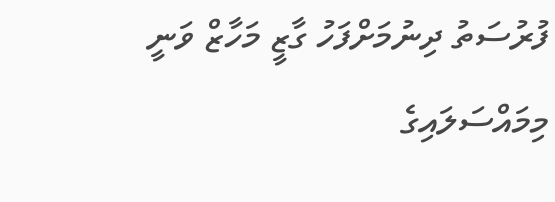ފުރުސަތު ދިނުމަށްފަހު ގާޒީ މަހާޒް ވަނީ މިމައްސަލައިގެ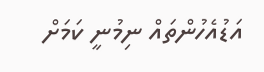އަޑުއެހުންތައް ނިމުނީ ކަމަށް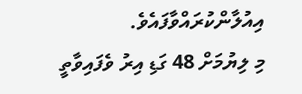އިއުލާންކުރައްވާފައެވެ.
މި ލިޔުމަށް 48 ގަޑި އިރު ވެފައިވާތީ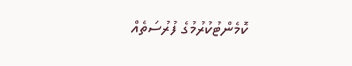ކޮމެންޓުކުރުމުގެ ފުރުސަތެއް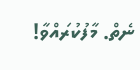ނެތް. މާފުކުރައްވާ!